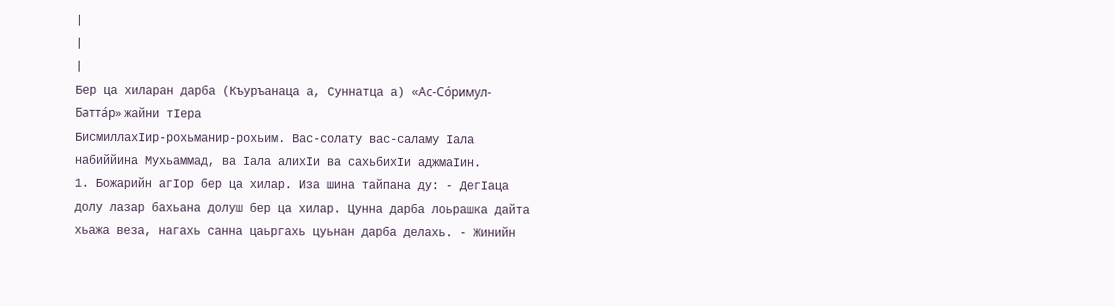|
|
|
Бер ца хиларан дарба (Къуръанаца а, Суннатца а) «Ас-Со́римул-Батта́р» жайни тIера
БисмиллахIир-рохьманир-рохьим. Вас-солату вас-саламу Iала набиййина Мухьаммад, ва Iала алихIи ва сахьбихIи аджмаIин.
1. Божарийн агIор бер ца хилар. Иза шина тайпана ду: - ДегIаца долу лазар бахьана долуш бер ца хилар. Цунна дарба лоьрашка дайта хьажа веза, нагахь санна цаьргахь цуьнан дарба делахь. - Жинийн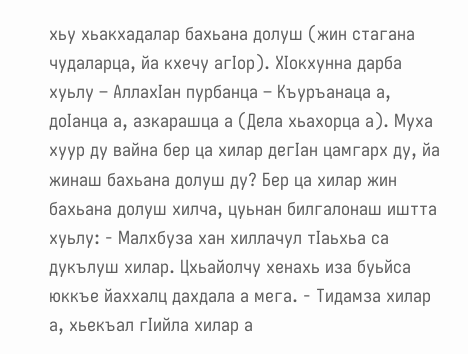хьу хьакхадалар бахьана долуш (жин стагана чудаларца, йа кхечу агIор). ХIокхунна дарба хуьлу – АллахIан пурбанца – Къуръанаца а, доIанца а, азкарашца а (Дела хьахорца а). Муха хуур ду вайна бер ца хилар дегIан цамгарх ду, йа жинаш бахьана долуш ду? Бер ца хилар жин бахьана долуш хилча, цуьнан билгалонаш иштта хуьлу: - Малхбуза хан хиллачул тIаьхьа са дукълуш хилар. Цхьайолчу хенахь иза буьйса юккъе йаххалц дахдала а мега. - Тидамза хилар а, хьекъал гIийла хилар а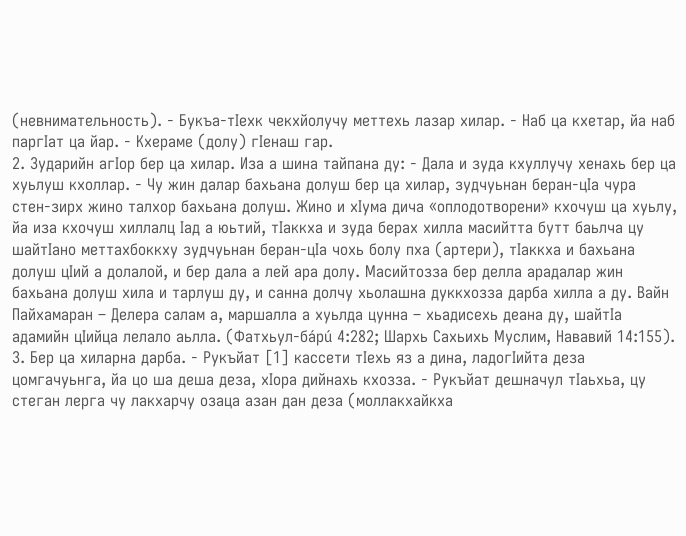(невнимательность). - Букъа-тIехк чекхйолучу меттехь лазар хилар. - Наб ца кхетар, йа наб паргIат ца йар. - Кхераме (долу) гIенаш гар.
2. Зударийн агIор бер ца хилар. Иза а шина тайпана ду: - Дала и зуда кхуллучу хенахь бер ца хуьлуш кхоллар. - Чу жин далар бахьана долуш бер ца хилар, зудчуьнан беран-цIа чура стен-зирх жино талхор бахьана долуш. Жино и хIума дича «оплодотворени» кхочуш ца хуьлу, йа иза кхочуш хиллалц Iад а юьтий, тIаккха и зуда берах хилла масийтта бутт баьлча цу шайтIано меттахбоккху зудчуьнан беран-цIа чохь болу пха (артери), тIаккха и бахьана долуш цIий а долалой, и бер дала а лей ара долу. Масийтозза бер делла арадалар жин бахьана долуш хила и тарлуш ду, и санна долчу хьолашна дуккхозза дарба хилла а ду. Вайн Пайхамаран – Делера салам а, маршалла а хуьлда цунна – хьадисехь деана ду, шайтIа адамийн цIийца лелало аьлла. (Фатхьул-бáрú 4:282; Шархь Сахьихь Муслим, Нававий 14:155).
3. Бер ца хиларна дарба. - Рукъйат [1] кассети тIехь яз а дина, ладогIийта деза цомгачуьнга, йа цо ша деша деза, хIора дийнахь кхозза. - Рукъйат дешначул тIаьхьа, цу стеган лерга чу лакхарчу озаца азан дан деза (моллакхайкха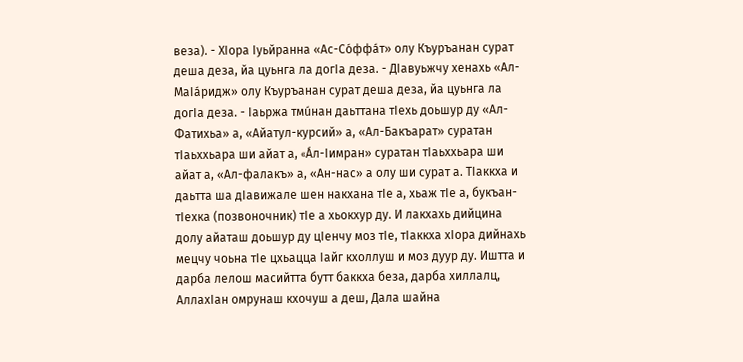веза). - ХIора Iуьйранна «Ас-Со́ффа́т» олу Къуръанан сурат деша деза, йа цуьнга ла догIа деза. - ДIавуьжчу хенахь «Ал-МаIа́ридж» олу Къуръанан сурат деша деза, йа цуьнга ла догIа деза. - Iаьржа тмúнан даьттана тIехь доьшур ду «Ал-Фатихьа» а, «Айатул-курсий» а, «Ал-Бакъарат» суратан тIаьххьара ши айат а, «Áл-Iимран» суратан тIаьххьара ши айат а, «Ал-фалакъ» а, «Ан-нас» а олу ши сурат а. ТIаккха и даьтта ша дIавижале шен накхана тIе а, хьаж тIе а, букъан-тIехка (позвоночник) тIе а хьокхур ду. И лакхахь дийцина долу айаташ доьшур ду цIенчу моз тIе, тIаккха хIора дийнахь мецчу чоьна тIе цхьацца Iайг кхоллуш и моз дуур ду. Иштта и дарба лелош масийтта бутт баккха беза, дарба хиллалц, АллахIан омрунаш кхочуш а деш, Дала шайна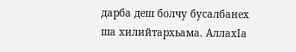дарба деш болчу бусалбанех ша хилийтархьама. АллахIа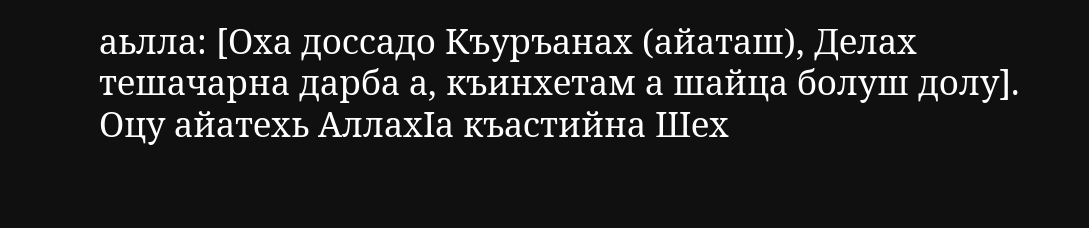аьлла: [Оха доссадо Къуръанах (айаташ), Делах тешачарна дарба а, къинхетам а шайца болуш долу]. Оцу айатехь АллахIа къастийна Шех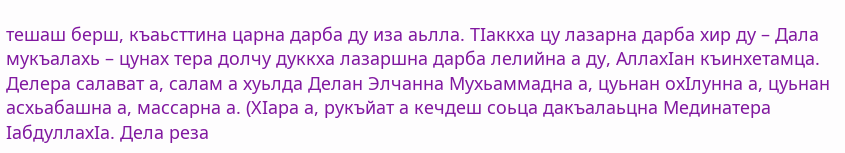тешаш берш, къаьсттина царна дарба ду иза аьлла. ТIаккха цу лазарна дарба хир ду – Дала мукъалахь – цунах тера долчу дуккха лазаршна дарба лелийна а ду, АллахIан къинхетамца. Делера салават а, салам а хуьлда Делан Элчанна Мухьаммадна а, цуьнан охIлунна а, цуьнан асхьабашна а, массарна а. (ХIара а, рукъйат а кечдеш соьца дакъалаьцна Мединатера IабдуллахIа. Дела реза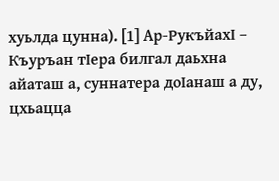хуьлда цунна). [1] Ар-РукъйахI – Къуръан тIера билгал даьхна айаташ а, суннатера доIанаш а ду, цхьацца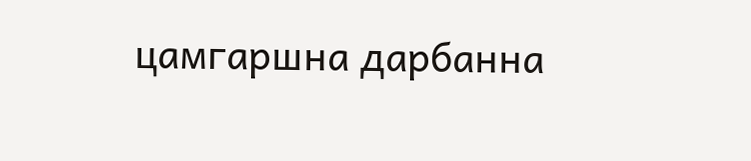цамгаршна дарбанна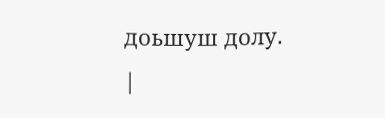доьшуш долу.
|